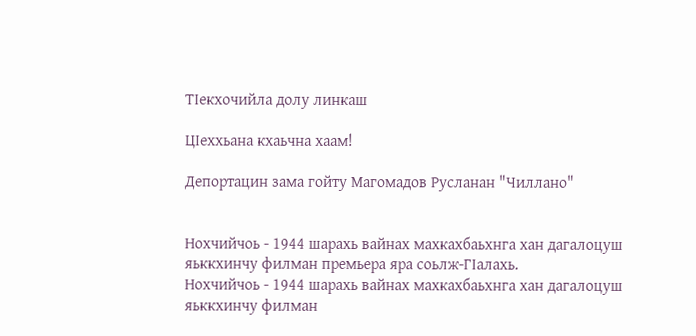ТIекхочийла долу линкаш

ЦIеххьана кхаьчна хаам!

Депортацин зама гойту Магомадов Русланан "Чиллано"


Нохчийчоь - 1944 шарахь вайнах махкахбаьхнга хан дагалоцуш яьккхинчу филман премьера яра соьлж-ГIалахь.
Нохчийчоь - 1944 шарахь вайнах махкахбаьхнга хан дагалоцуш яьккхинчу филман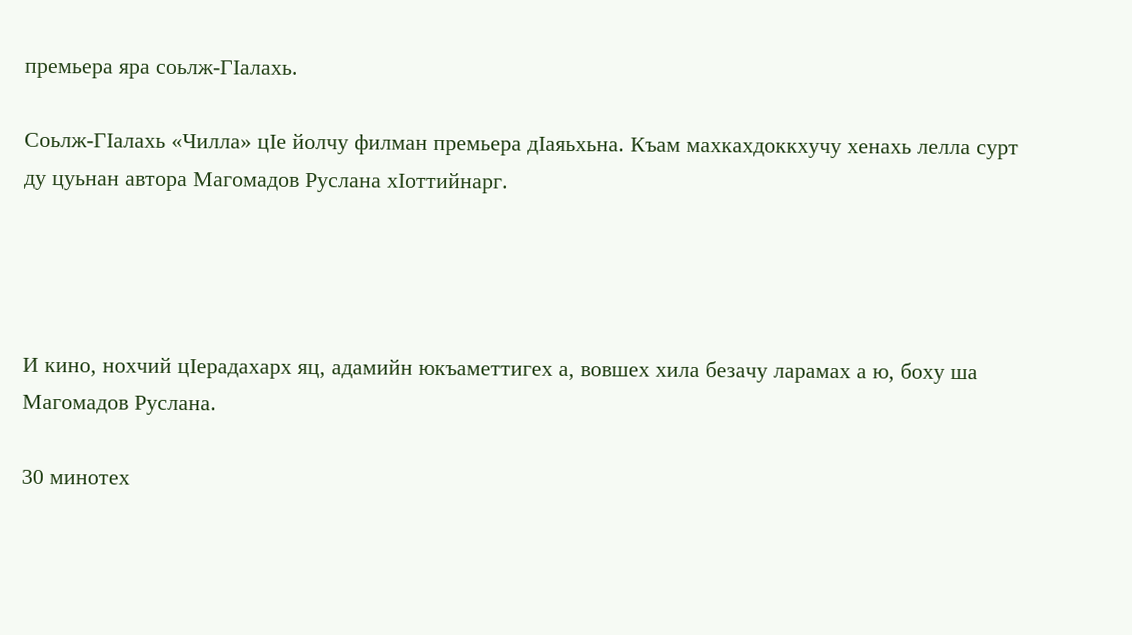премьера яра соьлж-ГIалахь.

Соьлж-ГIалахь «Чилла» цIе йолчу филман премьера дIаяьхьна. Къам махкахдоккхучу хенахь лелла сурт ду цуьнан автора Магомадов Руслана хIоттийнарг.




И кино, нохчий цIерадахарх яц, адамийн юкъаметтигех а, вовшех хила безачу ларамах а ю, боху ша Магомадов Руслана.

30 минотех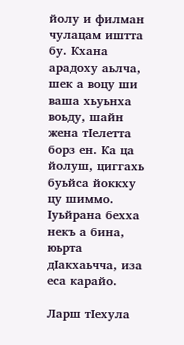йолу и филман чулацам иштта бу. Кхана арадоху аьлча, шек а воцу ши ваша хьуьнха воьду, шайн жена тIелетта борз ен. Ка ца йолуш, циггахь буьйса йоккху цу шиммо. Iуьйрана бехха некъ а бина, юьрта дIакхаьчча, иза еса карайо.

Ларш тIехула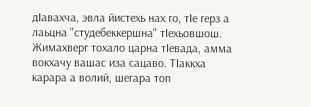дIавахча, эвла йистехь нах го, тIе герз а лаьцна "студебеккершна" тIехьовшош. Жимахверг тохало царна тIевада, амма вокхачу вашас иза сацаво. ТIаккха карара а волий, шегара топ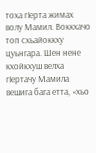тоха гIерта жимах волу Мамил. Воккхачо топ схьайоккху цуьнгара. Шен нене кхойкхуш велха гIертачу Мамила вешига бага етта, «хьо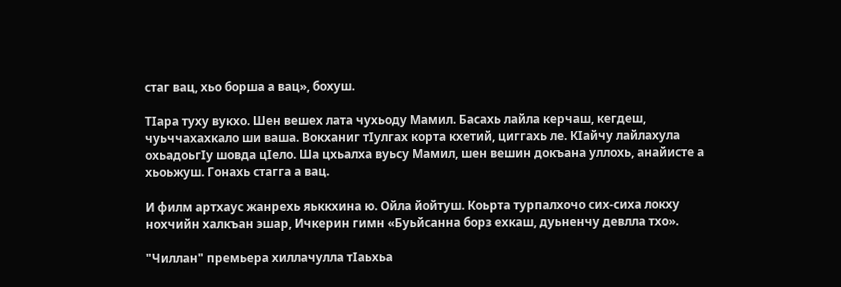стаг вац, хьо борша а вац», бохуш.

ТIара туху вукхо. Шен вешех лата чухьоду Мамил. Басахь лайла керчаш, кегдеш, чуьччахахкало ши ваша. Вокханиг тIулгах корта кхетий, циггахь ле. КIайчу лайлахула охьадоьгIу шовда цIело. Ша цхьалха вуьсу Мамил, шен вешин докъана уллохь, анайисте а хьоьжуш. Гонахь стагга а вац.

И филм артхаус жанрехь яьккхина ю. Ойла йойтуш. Коьрта турпалхочо сих-сиха локху нохчийн халкъан эшар, Ичкерин гимн «Буьйсанна борз ехкаш, дуьненчу девлла тхо».

"Чиллан" премьера хиллачулла тIаьхьа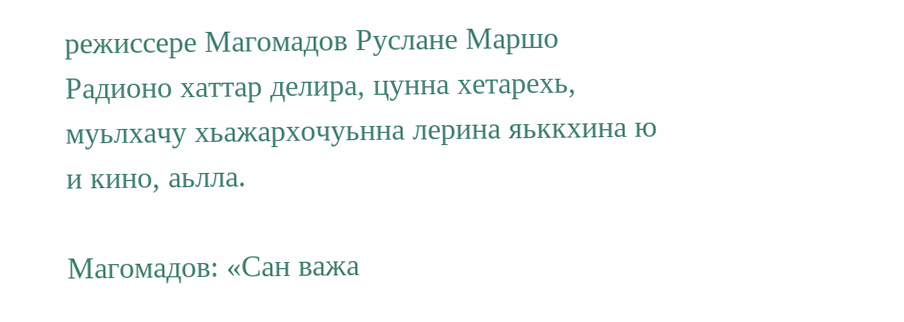режиссере Магомадов Руслане Маршо Радионо хаттар делира, цунна хетарехь, муьлхачу хьажархочуьнна лерина яьккхина ю и кино, аьлла.

Магомадов: «Сан важа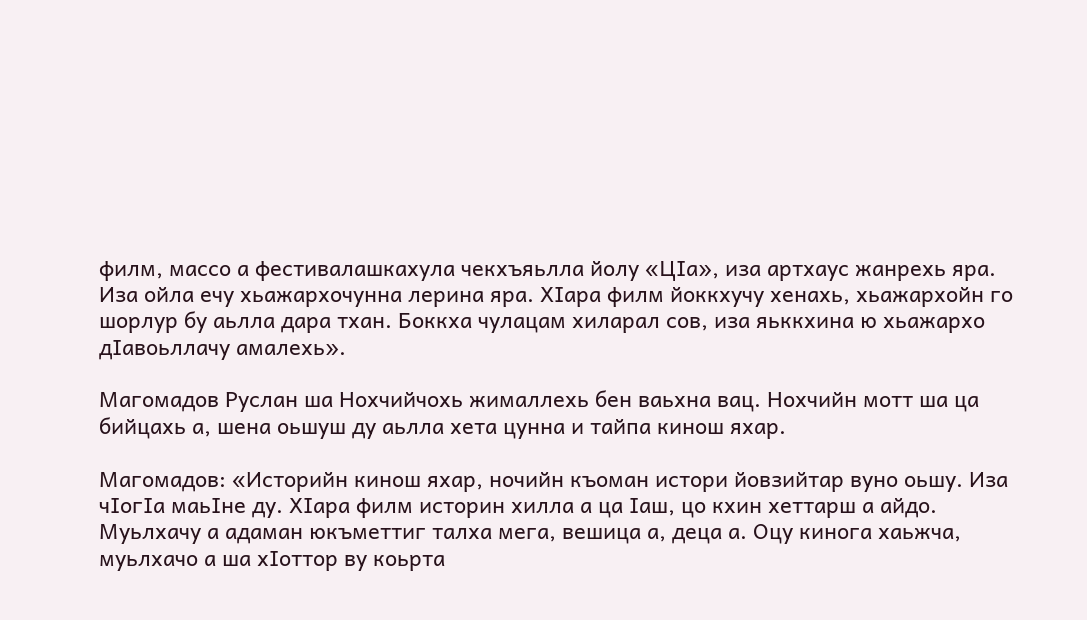филм, массо а фестивалашкахула чекхъяьлла йолу «ЦIа», иза артхаус жанрехь яра. Иза ойла ечу хьажархочунна лерина яра. ХIара филм йоккхучу хенахь, хьажархойн го шорлур бу аьлла дара тхан. Боккха чулацам хиларал сов, иза яьккхина ю хьажархо дIавоьллачу амалехь».

Магомадов Руслан ша Нохчийчохь жималлехь бен ваьхна вац. Нохчийн мотт ша ца бийцахь а, шена оьшуш ду аьлла хета цунна и тайпа кинош яхар.

Магомадов: «Историйн кинош яхар, ночийн къоман истори йовзийтар вуно оьшу. Иза чIогIа маьIне ду. ХIара филм историн хилла а ца Iаш, цо кхин хеттарш а айдо. Муьлхачу а адаман юкъметтиг талха мега, вешица а, деца а. Оцу кинога хаьжча, муьлхачо а ша хIоттор ву коьрта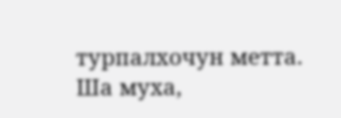турпалхочун метта. Ша муха,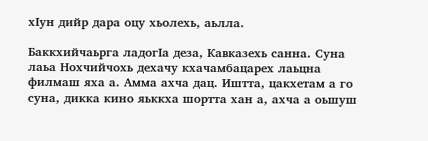хIун дийр дара оцу хьолехь, аьлла.

Баккхийчаьрга ладогIа деза, Кавказехь санна. Суна лаьа Нохчийчохь дехачу кхачамбацарех лаьцна филмаш яха а. Амма ахча дац. Иштта, цакхетам а го суна, дикка кино яьккха шортта хан а, ахча а оьшуш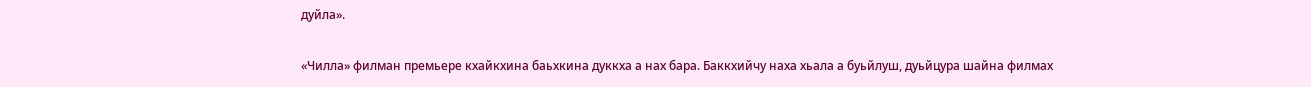дуйла».

«Чилла» филман премьере кхайкхина баьхкина дуккха а нах бара. Баккхийчу наха хьала а буьйлуш, дуьйцура шайна филмах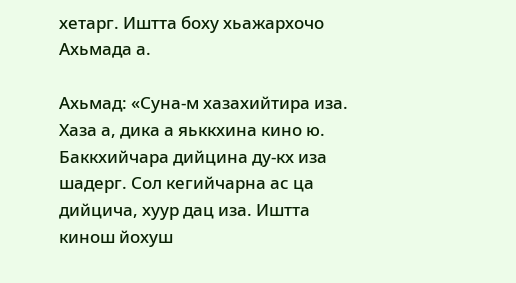хетарг. Иштта боху хьажархочо Ахьмада а.

Ахьмад: «Суна-м хазахийтира иза. Хаза а, дика а яьккхина кино ю. Баккхийчара дийцина ду-кх иза шадерг. Сол кегийчарна ас ца дийцича, хуур дац иза. Иштта кинош йохуш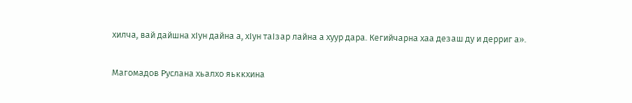хилча, вай дайшна хIун дайна а, хIун таIзар лайна а хуур дара. Кегийчарна хаа дезаш ду и дерриг а».

Магомадов Руслана хьалхо яьккхина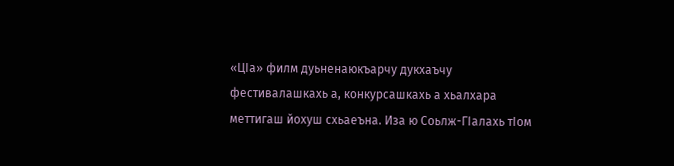«ЦIа» филм дуьненаюкъарчу дукхаъчу фестивалашкахь а, конкурсашкахь а хьалхара меттигаш йохуш схьаеъна. Иза ю Соьлж-ГIалахь тIом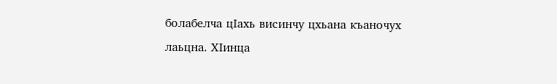болабелча цIахь висинчу цхьана къаночух лаьцна. ХIинца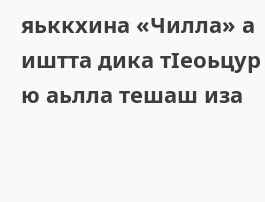яьккхина «Чилла» а иштта дика тIеоьцур ю аьлла тешаш иза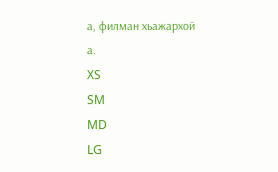а, филман хьажархой а.
XS
SM
MD
LG